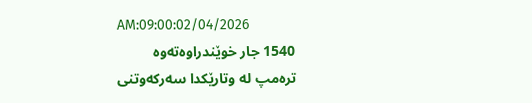AM:09:00:02/04/2026
1540 جار خوێندراوەتەوە
ترەمپ لە وتارێکدا سەرکەوتنی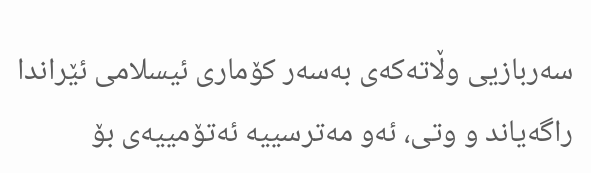سەربازیی وڵاتەکەی بەسەر کۆماری ئیسلامی ئێراندا راگەیاند و وتی، ئەو مەترسییە ئەتۆمییەی بۆ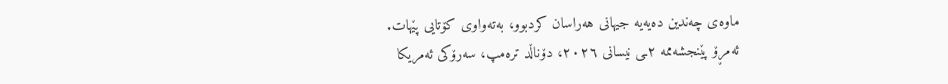ماوەی چەندین دەیەیە جیهانی هەراسان کردبوو، بەتەواوی کۆتایی پێهات.
ئەمڕۆ پێنجشەممە ٢ـی نیسانی ٢٠٢٦، دۆناڵد ترەمپ، سەرۆکی ئەمریکا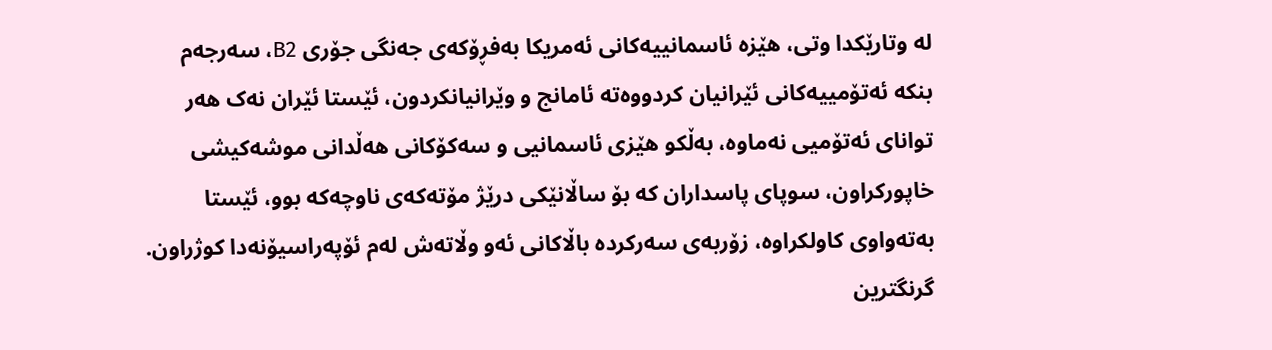لە وتارێکدا وتی، هێزە ئاسمانییەکانی ئەمریکا بەفڕۆکەی جەنگی جۆری B2، سەرجەم بنکە ئەتۆمییەکانی ئێرانیان کردووەتە ئامانج و وێرانیانکردون، ئێستا ئێران نەک هەر توانای ئەتۆمیی نەماوە، بەڵکو هێزی ئاسمانیی و سەکۆکانی هەڵدانی موشەکیشی خاپورکراون، سوپای پاسداران کە بۆ ساڵانێکی درێژ مۆتەکەی ناوچەکە بوو، ئێستا بەتەواوی کاولکراوە، زۆربەی سەرکردە باڵاکانی ئەو وڵاتەش لەم ئۆپەراسیۆنەدا کوژراون.
گرنگترین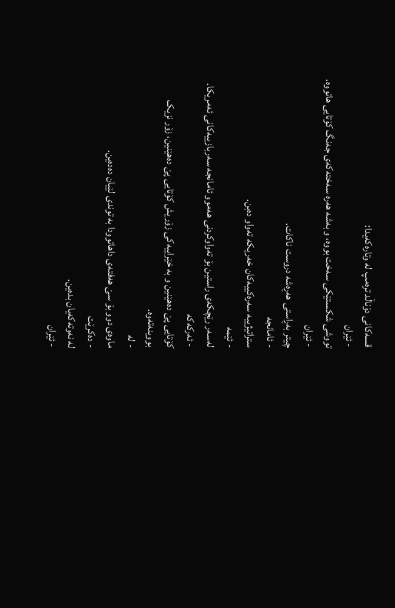قسەکانی دۆناڵد ترەمپ لە وتارەکەیدا:
- ئێران
تووشی شکستێکی سەخت بووە، و بەشە هەرە سەختەکەی جەنگ کۆتایی هاتووە.
- ئێران
چیتر بەڕاستی هەڕەشە دروست ناکات.
- ئامانجە
ستراتیژییە سەرەکییەکان خەریکە تەواو دەبن.
- ئێمە
لەسەر رێچکەی راستین بۆ تەواوکردنی هەموو ئامانجە سەربازییەکانی ئەمریکا.
- ئەرکەکە
کۆتایی پێ دەهێنین و بە خێراییەکی زۆریش کۆتایی پێ دەهێنین، زۆر نزیک
بووینەتەوە.
- لە
ماوەی دوو بۆ سێ هەفتەی داهاتوودا بە توندی لێیان دەدەین.
- دەکرێت
لە نەوتەکەیان بدەین.
- ئێران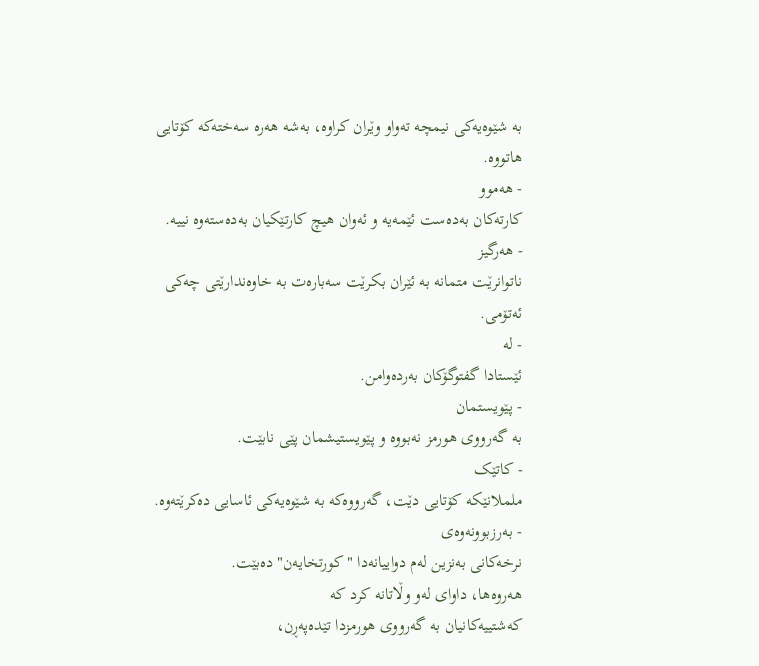بە شێوەیەکی نیمچە تەواو وێران کراوە، بەشە هەرە سەختەکە کۆتایی هاتووە.
- هەموو
کارتەکان بەدەست ئێمەیە و ئەوان هیچ کارتێکیان بەدەستەوە نییە.
- هەرگیز
ناتوانرێت متمانە بە ئێران بکرێت سەبارەت بە خاوەندارێتی چەکی ئەتۆمی.
- لە
ئێستادا گفتوگۆکان بەردەوامن.
- پێویستمان
بە گەرووی هورمز نەبووە و پێویستیشمان پێی نابێت.
- کاتێک
ململانێکە کۆتایی دێت، گەرووەکە بە شێوەیەکی ئاسایی دەکرێتەوە.
- بەرزبوونەوەی
نرخەکانی بەنزین لەم دواییانەدا "کورتخایەن" دەبێت.
هەروەها، داوای لەو وڵاتانە کرد کە
کەشتییەکانیان بە گەرووی هورمزدا تێدەپەڕن،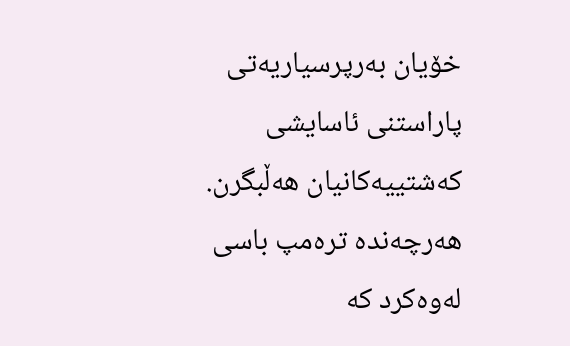خۆیان بەرپرسیاریەتی پاراستنی ئاسایشی
کەشتییەکانیان هەڵبگرن.
هەرچەندە ترەمپ باسی لەوەکرد کە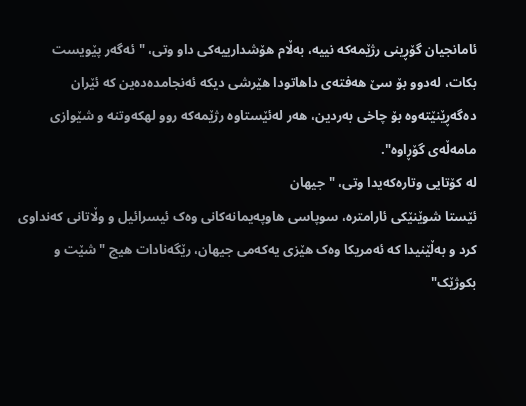ئامانجیان گۆڕینی رژێمەکە نییە، بەڵام هۆشدارییەکی داو وتی، "ئەگەر پێویست
بکات، لەدوو بۆ سێ هەفتەی داهاتودا هێرشی دیكه ئەنجامدەدەین کە ئێران
دەگەڕێنێتەوە بۆ چاخی بەردین، هەر لەئێستاوە رژێمەکە روو لهکەوتنە و شێوازی
مامەڵەی گۆڕاوە".
لە کۆتایی وتارەکەیدا وتی، "جیهان
ئێستا شوێنێکی ئارامترە، سوپاسی هاوپەیمانەکانی وەک ئیسرائیل و وڵاتانی کەنداوی
کرد و بەڵێنیدا کە ئەمریکا وەک هێزی یەکەمی جیهان، رێگەنادات هیچ "شێت و
بکوژێک"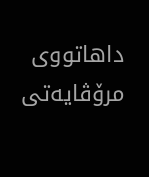داهاتووی مرۆڤایەتی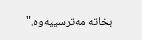بخاتە مەترسییەوە."